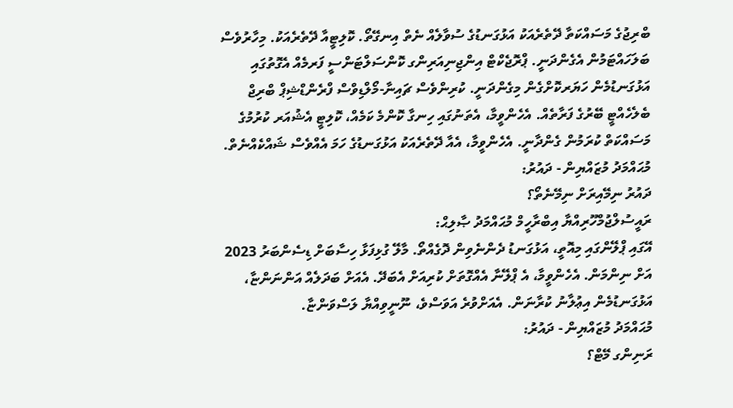ބްރިޖުގެ މަސައްކަތާ ދޭތެރެއަކު އަޅުގަނޑުގެ ސުވާލެއް ނެތް އިނގޭތޯ. ކޮލިޓީއާ ދޭތެރެއަކު. މިހާރުވެސް ބަލަހައްޓަމުން އެގެންދަނީ. ޕްރޮޖެކްޓް އިންޖިނިއަރިންގ ކޮންސަލްޓަންސީ ފަރމެއް އެގޮތުގައި އަޅުގަނޑުމެން ހަޔަރކޮށްގެން މިގެންދަނީ. ކުރިންވެސް ޗައިނާ-މޯލްޑިވްސް ފްރެންޑްޝިޕް ބްރިޖް ބެލެހެއްޓީ ބޭރުގެ ފަރާތެއް. އެހެންވީމާ، އެތަނުގައި ހިނގާ ކޮންމެ ކަމެއް، ކޮލިޓީ އެޝުއަރ ކުރުމުގެ މަސައްކަތް ކުރަމުން ގެންދާނީ. އެހެންވީމާ، އެއާ ދޭތެރެއަކު އަޅުގަނޑުގެ ހަމަ އެއްވެސް ޝައްކެއްނެތް.
މުޙައްމަދު މުޒައްޔިން - ދައުރު:
ދައުރު ނިމޭއިރަށް ނިމޭނެތޯ؟
ރައީސުލްޖުމްހޫރިއްޔާ އިބްރާހީމް މުޙައްމަދު ޞާލިޙް:
އޭގައި ޕްލޭންގައި މިއޮތީ، އަޅުގަނޑު ދެންނެވިން ދޮގެއްތޯ. މާލޭ ގުޅިފަޅާ ހިސާބަށް ޑިސެންބަރު 2023 އަށް ނިންމަން. އެހެންވީމާ، އެ ޕްލޭނާ އެއްގޮތަށް ކުރިއަށް އެބަދޭ. އެއަށް ބަދަލެއް އަންނަންޏާ، އަޅުގަނޑުމެން އިޢުލާނު ކުރާނަން. އެއަށްވުރެ އަވަސްވެ، ނޫނީވިއްޔާ ލަސްވަންޏާ.
މުޙައްމަދު މުޒައްޔިން - ދައުރު:
ރަނިންގ މޭޓް؟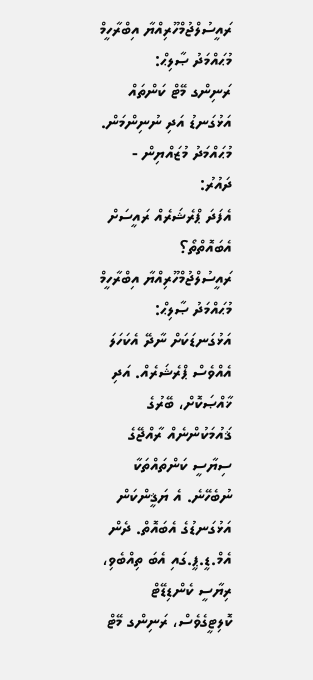ރައީސުލްޖުމްހޫރިއްޔާ އިބްރާހީމް މުޙައްމަދު ޞާލިޙް:
ރަނިންގ މޭޓް ކަންތައް އަޅުގަނޑު އަދި ނުނިންމަން.
މުޙައްމަދު މުޒައްޔިން - ދައުރު:
އެފަދަ ޕްރެޝަރެއް ރައީސަށް އެބައޮތްތޯ؟
ރައީސުލްޖުމްހޫރިއްޔާ އިބްރާހީމް މުޙައްމަދު ޞާލިޙް:
އަޅުގަނޑަކަށް ނާދޭ އެކަހަލަ އެއްވެސް ޕްރެޝަރެއް. އަދި ޚާއްޞަކޮށް، ބޭރުގެ ޤައުމަކުންނެއް ރާއްޖޭގެ ސިޔާސީ ކަންތައްތަކާ ނުބެހޭނެ. އެ ޔަޤީންކަން އަޅުގަނޑުގެ އެބައޮތް. ދެން އެމް.ޑީ.ޕީ.ގައި އެބަ ތިއްބެވި، ރިޔާސީ ކެންޑިޑޭޓް ކޮލިޓީގެވެސް، ރަނިންގ މޭޓް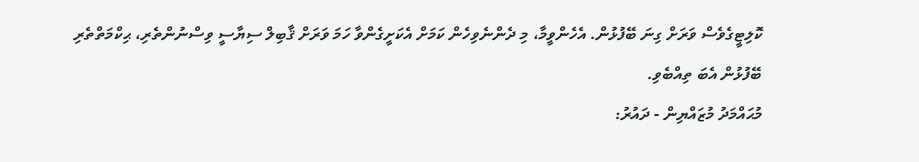ކޮލިޓީގެވެސް ވަރަށް ގިނަ ބޭފުޅުން. އެހެންވީމާ، މި ދެންނެވިހެން ކަމަށް އެކަށީގެންވާ ހަމަ ވަރަށް ޤާބިލް ސިޔާސީ ވިސްނުންތެރި، ޙިކްމަތްތެރި ބޭފުޅުން އެބަ ތިއްބެވި.
މުޙައްމަދު މުޒައްޔިން - ދައުރު: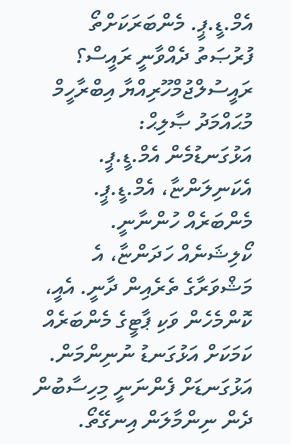އެމް.ޑީ.ޕީ. މެންބަރަކަށްތޯ ފުރުޞަތު ދެއްވާނީ ރައީސް؟
ރައީސުލްޖުމްހޫރިއްޔާ އިބްރާހީމް މުޙައްމަދު ޞާލިޙް:
އަޅުގަނޑުމެން އެމް.ޑީ.ޕީ. އެކަނިލަންޏާ، އެމް.ޑީ.ޕީ. މެންބަރެއް ހުންނާނީ. ކޯލިޝަނެއް ހަދަންޏާ، އެ މަޝްވަރާގެ ތެރެއިން ދާނީ. އެއީ، ކޮންމެހެން ވަކި ޕާޓީގެ މެންބަރެއް ކަމަކަށް އަޅުގަނޑު ނުނިންމަން.
އަޅުގަނޑަށް ފެންނަނީ މިހިސާބުން ދެން ނިންމާލަން އިނގޭތޯ.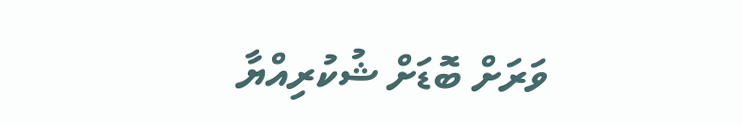ވަރަށް ބޮޑަށް ޝުކުރިއްޔާ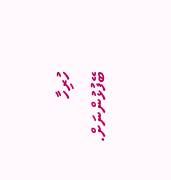ހުރިހާ ބޭފުޅުންނަށް.